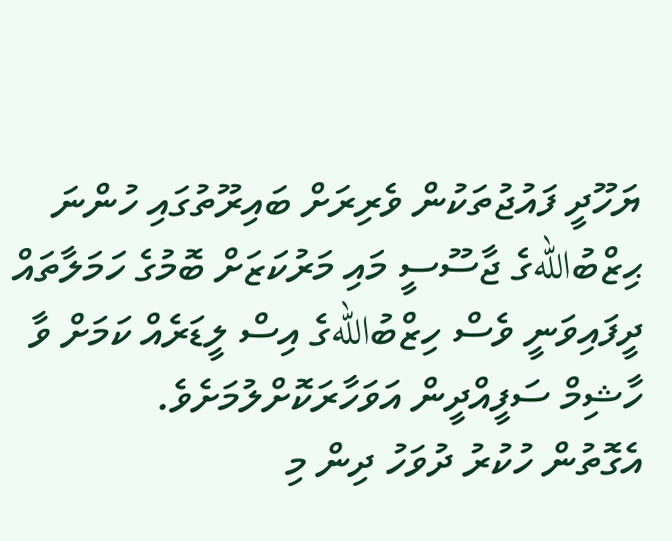ޔަހޫދީ ފައުޖުތަކުން ވެރިރަށް ބައިރޫތުގައި ހުންނަ ޙިޒްބުاللهގެ ޖާސޫސީ މައި މަރުކަޒަށް ބޮމުގެ ހަމަލާތައް ދީފައިވަނީ ވެސް ހިޒްބުاللهގެ އިސް ލީޑަރެއް ކަމަށް ވާ ހާޝިމް ސަފީއްދީން އަވަހާރަކޮށްލުމަށެވެ.
އެގޮތުން ހުކުރު ދުވަހު ދިން މި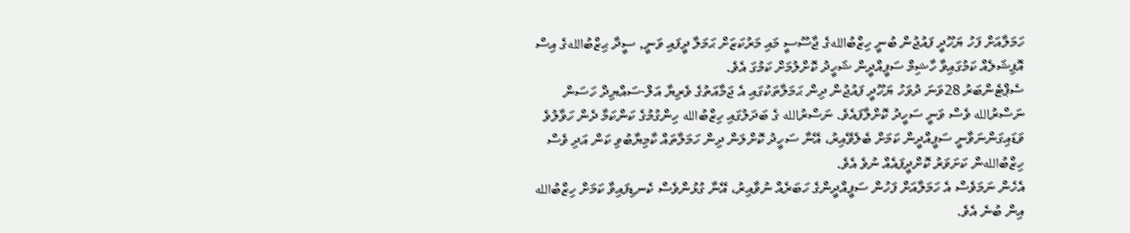ހަމަލާއަށް ފަހު ޔަހޫދީ ފައުޖުން ބުނީ ހިޒްބުاللهގެ ޖާސޫސީ މައި މަރުކަޒަށް ޙަމަލާ ދީފައި ވަނީ, ސީދާ ޙިޒްބުاللهގެ އިސް އޮފިޝަލެއް ކަމުގައިވާ ހާޝިމް ސަފީއްދީން ޝަހީދު ކޮށްލުމަށް ކަމުގަ އެވެ.
ސެޕްޓެންބަރު 28ވަނަ ދުވަހު ޔަހޫދީ ފައުޖުން ދިން ޙަމަލާތަކުގައި އެ ޖަމާއަތުގެ ވެރިޔާ އަލް-ސައްޔިދް ހަސަން ނަސްރުالله ވެސް ވަނީ ސަހީދު ކޮށްލާފައެވެ. ނަސްރުالله ގެ ބަދަލުގައި ހިޒްބުالله ހިންގުމުގެ ކަންކަމާ ދެން ހަވާލުވެ ވަޑައިގަންނަވާނީ ސަފީއްދީން ކަމަށް ބެލެވޭއިރު، އޭނާ ސަހީދު ކޮށްލަން ދިން ހަމަލާތައް ކާމިޔާބުވި ކަން އަދި ވެސް ހިޒްބުاللهން ކަށަވަރު ކޮށްދީފައެއް ނުވެ އެވެ.
އެހެން ނަމަވެސް އެ ހަމަލާއަށް ފަހުން ސަފީއްދީންގެ ހަބަރެއް ނުވާއިރު، އޭނާ ގުޅުންވެސް ކެނޑިފައިވާ ކަމަށް ހިޒްބުالله އިން ބުނެ އެވެ.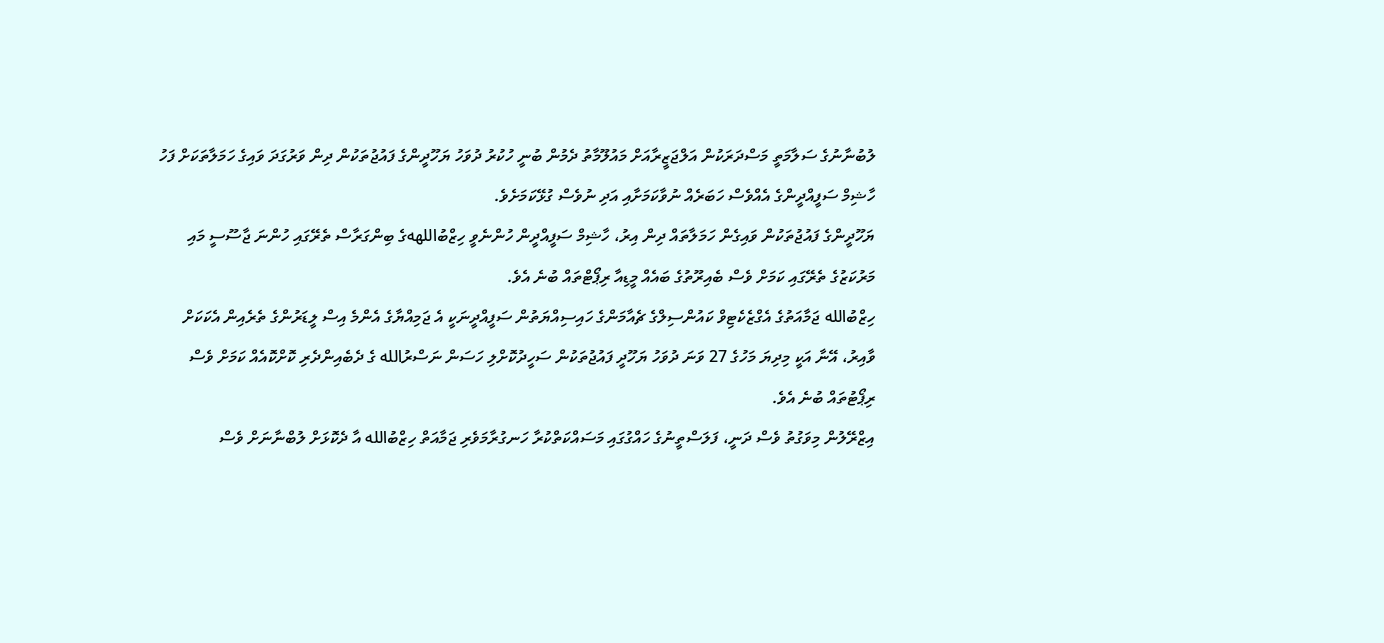ލުބުނާނުގެ ސަލާމަތީ މަސްދަރަކުން އަލްޖަޒީރާއަށް މައުލޫމާތު ދެމުން ބުނީ ހުކުރު ދުވަހު ޔަހޫދީންގެ ފައުޖުތަކުން ދިން ވަރުގަދަ ވައިގެ ހަމަލާތަކަށް ފަހު ހާޝިމް ސަފީއްދީންގެ އެއްވެސް ހަބަރެއް ނުވާކަމަށާއި އަދި ނުވެސް ގުޅޭކަމަށެވެ.
ޔަހޫދީންގެ ފައުޖުތަކުން ވައިގެން ހަމަލާތައް ދިން އިރު، ހާޝިމް ސަފީއްދީން ހުންނެވީ ހިޒްބުاللههގެ ބިންގަރާސް ތެރޭގައި ހުންނަ ޖާސޫސީ މައި މަރުކަޒުގެ ތެރޭގައި ކަމަށް ވެސް ބެއިރޫތުގެ ބައެއް މީޑިއާ ރިޕޯޓްތައް ބުނެ އެވެ.
ހިޒްބުالله ޖަމާއަތުގެ އެގްޒެކެޓިވް ކައުންސިލްގެ ޗެއާމަންގެ ހައިސިއްޔަތުން ސަފީއްދީނަކީ އެ ޖަމިއްޔާގެ އެންމެ އިސް ލީޑަރުންގެ ތެރެއިން އެކަކަށް ވާއިރު، އޭނާ އަކީ މިދިޔަ މަހުގެ 27 ވަނަ ދުވަހު ޔަހޫދީ ފައުޖުތަކުން ސަހީދުކޮށްލި ހަސަން ނަސްރުالله ގެ ދެބެއިންދެރި ކޮށްކޮއެއް ކަމަށް ވެސް ރިޕޯޓުތައް ބުނެ އެވެ.
އިޒްރޭލުން މިވަގުތު ވެސް ދަނީ، ފަލަސްތީނުގެ ހައްގުގައި މަސައްކަތްކުރާ ހަނގުރާމަވެރި ޖަމާއަތް ހިޒްބުالله އާ ދެކޮޅަށް ލުބްނާނަށް ވެސް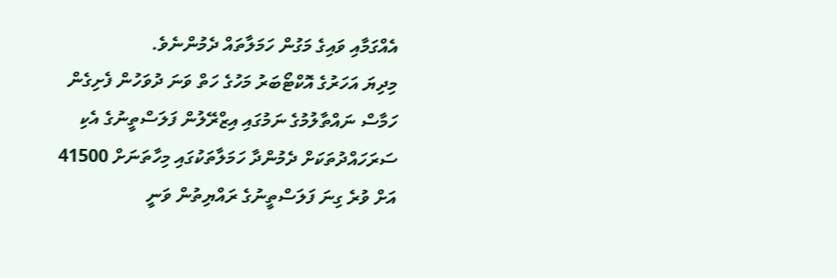އެއްގަމާއި ވައިގެ މަގުން ހަމަލާތައް ދެމުންނެވެ.
މިދިޔަ އަހަރުގެ އޮކްޓޯބަރު މަހުގެ ހަތް ވަނަ ދުވަހުން ފެށިގެން ހަމާސް ނައްތާލުމުގެ ނަމުގައި އިޒްރޭލުން ފަލަސްތީނުގެ އެކި ސަރަހައްދުތަކަށް ދެމުންދާ ހަމަލާތަކުގައި މިހާތަނަށް 41500 އަށް ވުރެ ގިނަ ފަލަސްތީނުގެ ރައްޔިތުން ވަނީ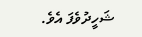ޝަހީދުވެފަ އެވެ.